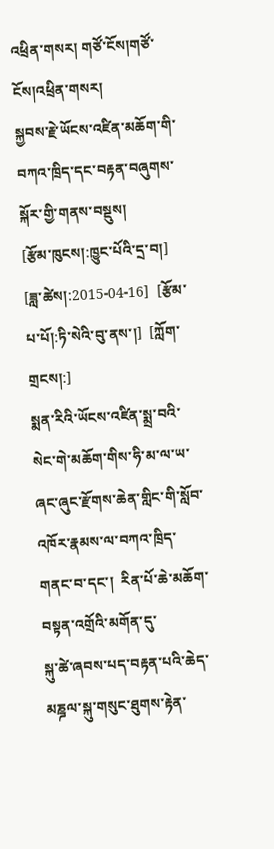འཕྲིན་གསར། གཙོ་ངོས།གཙོ་ངོས།འཕྲིན་གསར།
སྐྱབས་རྗེ་ཡོངས་འཛིན་མཆོག་གི་བཀའ་ཁྲིད་དང་བརྟན་བཞུགས་སྐོར་གྱི་གནས་བསྡུས།
[རྩོམ་ཁུངས།:ཁྱུང་པོའི་དྲ་བ།]   [ཟླ་ཚེས།:2015-04-16]  [རྩོམ་པ་པོ།:ཏི་སེའི་བུ་ནས་།]  [ཀློག་གྲངས།:]
སྨན་རིའི་ཡོངས་འཛིན་སྨྲ་བའི་སེང་གེ་མཆོག་གིས་ཧི་མ་ལ་ཡ་ཞང་ཞུང་རྫོགས་ཆེན་གླིང་གི་སློབ་
འཁོར་རྣམས་ལ་བཀའ་ཁྲིད་གནང་བ་དང་།  རིན་པོ་ཆེ་མཆོག་བསྟན་འགྲོའི་མགོན་དུ་
སྐུ་ཚེ་ཞབས་པད་བརྟན་པའི་ཆེད་མཎྜལ་སྐུ་གསུང་ཐུགས་རྟེན་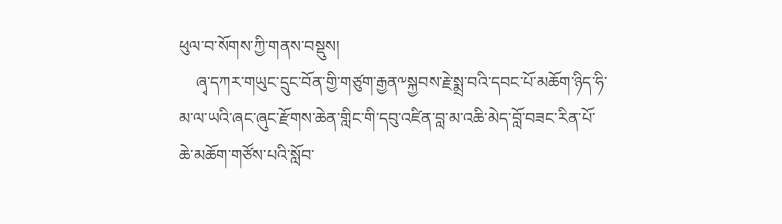ཕུལ་བ་སོགས་ཀྱི་གནས་བསྡུས།
    ཞྭ་དཀར་གཡུང་དྲུང་བོན་གྱི་གཙུག་རྒྱན༸སྐྱབས་རྗེ་སྨྲ་བའི་དབང་པོ་མཆོག་ཉིད་ཧི་མ་ལ་ཡའི་ཞང་ཞུང་རྫོགས་ཆེན་གླིང་གི་དབུ་འཛིན་བླ་མ་འཆི་མེད་བློ་བཟང་རིན་པོ་ཆེ་མཆོག་གཙོས་པའི་སློབ་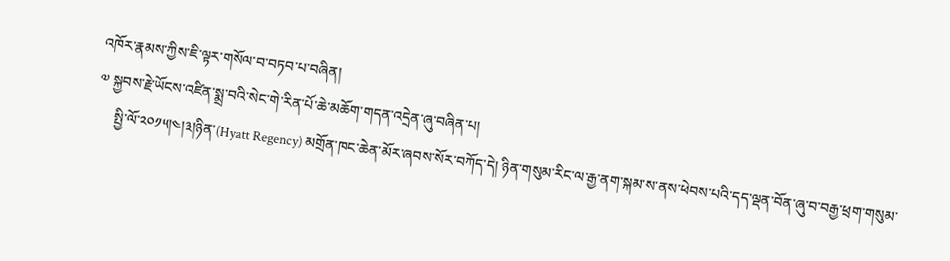འཁོར་རྣམས་ཀྱིས་ཇི་ལྟར་གསོལ་བ་བཏབ་པ་བཞིན།
༧ སྐྱབས་རྗེ་ཡོངས་འཛིན་སྨྲ་བའི་སེང་གེ་རིན་པོ་ཆེ་མཆོག་གདན་འདྲེན་ཞུ་བཞིན་པ།
     སྤྱི་ལོ་༢༠༡༥།༤།༣།ཉིན་(Hyatt Regency) མགྲོན་ཁང་ཆེན་མོར་ཞབས་སོར་བཀོད་དེ། ཉིན་གསུམ་རིང་ལ་རྒྱ་ནག་སྐམ་ས་ནས་ཕེབས་པའི་དད་ལྡན་བོན་ཞུ་བ་བརྒྱ་ཕྲག་གསུམ་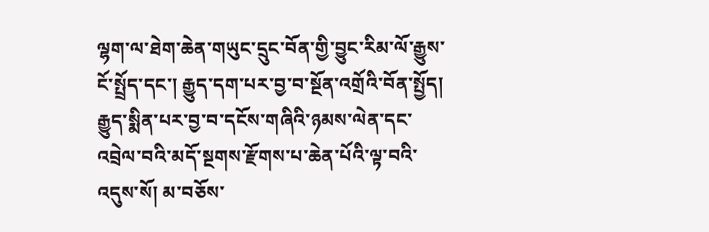ལྷག་ལ་ཐེག་ཆེན་གཡུང་དྲུང་བོན་གྱི་བྱུང་རིམ་ལོ་རྒྱུས་ངོ་སྤྲོད་དང་། རྒྱུད་དག་པར་བྱ་བ་སྔོན་འགྲོའི་བོན་སྤྱོད། རྒྱུད་སྨིན་པར་བྱ་བ་དངོས་གཞིའི་ཉམས་ལེན་དང་འབྲེལ་བའི་མདོ་སྔགས་རྫོགས་པ་ཆེན་པོའི་ལྟ་བའི་འདུས་སོ། མ་བཅོས་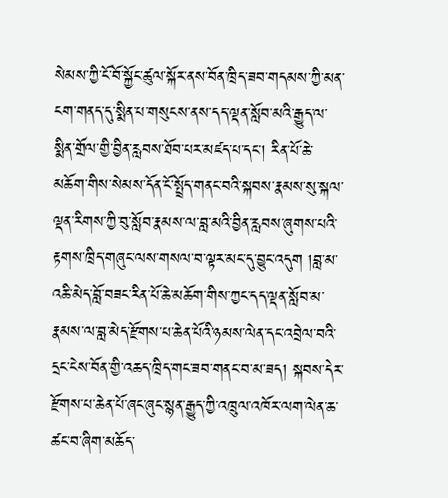སེམས་ཀྱི་ངོ་བོ་སྐྱོང་ཚུལ་སྐོར་ནས་བོན་ཁྲིད་ཟབ་གདམས་ཀྱི་མན་ངག་གནད་དུ་སྨིན་པ་གསུངས་ནས་དད་ལྡན་སློབ་མའི་རྒྱུད་ལ་སྨིན་གྲོལ་གྱི་བྱིན་རླབས་ཐོབ་པར་མཛད་པ་དང་། རིན་པོ་ཆེ་མཆོག་གིས་སེམས་དོན་ངོ་སྤྲོད་གནང་བའི་སྐབས་རྣམས་སུ་སྐལ་ལྡན་རིགས་ཀྱི་བུ་སློབ་རྣམས་ལ་བླ་མའི་བྱིན་རླབས་ཞུགས་པའི་རྟགས་ཁྲིད་གཞུང་ལས་གསལ་བ་ལྟར་མང་དུ་བྱུང་འདུག །བླ་མ་འཆི་མེད་བློ་བཟང་རིན་པོ་ཆེ་མཆོག་གིས་ཀྱང་དད་ལྡན་སློབ་མ་རྣམས་ལ་བླ་མེད་རྫོགས་པ་ཆེན་པོའི་ཉམས་ལེན་དང་འབྲེལ་བའི་དྲང་ངེས་བོན་གྱི་འཆད་ཁྲིད་གང་ཟབ་གནང་བ་མ་ཟད། སྐབས་དེར་རྫོགས་པ་ཆེན་པོ་ཞང་ཞུང་སྙན་རྒྱུད་ཀྱི་འཁྲུལ་འཁོར་ལག་ལེན་ཆ་ཚང་བ་ཞིག་མཆོད་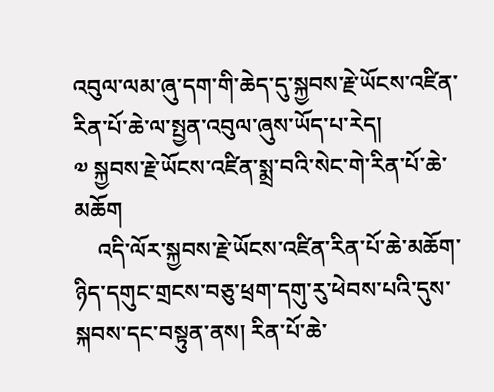འབུལ་ལམ་ཞུ་དག་གི་ཆེད་དུ་སྐྱབས་རྗེ་ཡོངས་འཛིན་རིན་པོ་ཆེ་ལ་སྤྱན་འབུལ་ཞུས་ཡོད་པ་རེད།
༧ སྐྱབས་རྗེ་ཡོངས་འཛིན་སྨྲ་བའི་སེང་གེ་རིན་པོ་ཆེ་མཆོག
    འདི་ལོར་སྐྱབས་རྗེ་ཡོངས་འཛིན་རིན་པོ་ཆེ་མཆོག་ཉིད་དགུང་གྲངས་བཅུ་ཕྲག་དགུ་རུ་ཕེབས་པའི་དུས་སྐབས་དང་བསྟུན་ནས། རིན་པོ་ཆེ་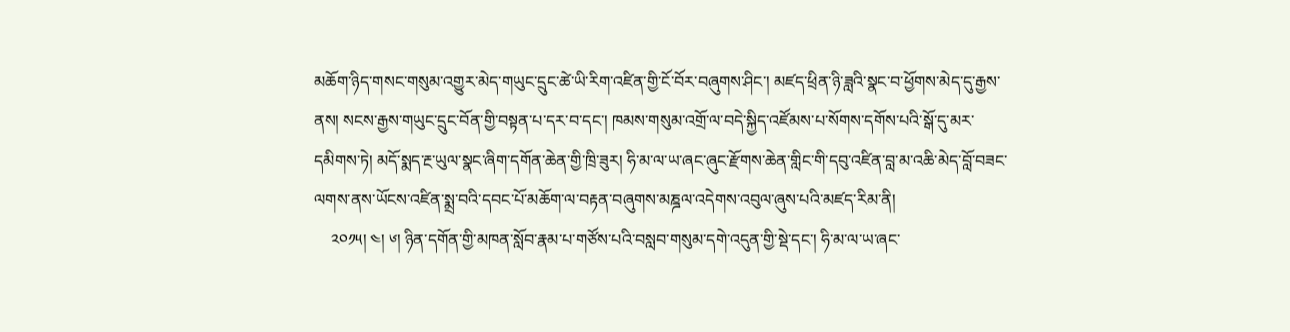མཆོག་ཉིད་གསང་གསུམ་འགྱུར་མེད་གཡུང་དྲུང་ཚེ་ཡི་རིག་འཛིན་གྱི་ངོ་བོར་བཞུགས་ཤིང་། མཛད་ཕྲིན་ཉི་ཟླའི་སྣང་བ་ཕྱོགས་མེད་དུ་རྒྱས་ནས། སངས་རྒྱས་གཡུང་དྲུང་བོན་གྱི་བསྟན་པ་དར་བ་དང་། ཁམས་གསུམ་འགྲོ་ལ་བདེ་སྐྱིད་འཛོམས་པ་སོགས་དགོས་པའི་སྒོ་དུ་མར་དམིགས་ཏེ། མདོ་སྨད་རྔ་ཡུལ་སྣང་ཞིག་དགོན་ཆེན་གྱི་ཁྲི་ཟུར། ཧི་མ་ལ་ཡ་ཞང་ཞུང་རྫོགས་ཆེན་གླིང་གི་དབུ་འཛིན་བླ་མ་འཆི་མེད་བློ་བཟང་ལགས་ནས་ཡོངས་འཛིན་སྨྲ་བའི་དབང་པོ་མཆོག་ལ་བརྟན་བཞུགས་མཎྜལ་འདེགས་འབུལ་ཞུས་པའི་མཛད་རིམ་ནི།
    ༢༠༡༥། ༤། ༦། ཉིན་དགོན་གྱི་མཁན་སློབ་རྣམ་པ་གཙོས་པའི་བསླབ་གསུམ་དགེ་འདུན་གྱི་སྡེ་དང་། ཧི་མ་ལ་ཡ་ཞང་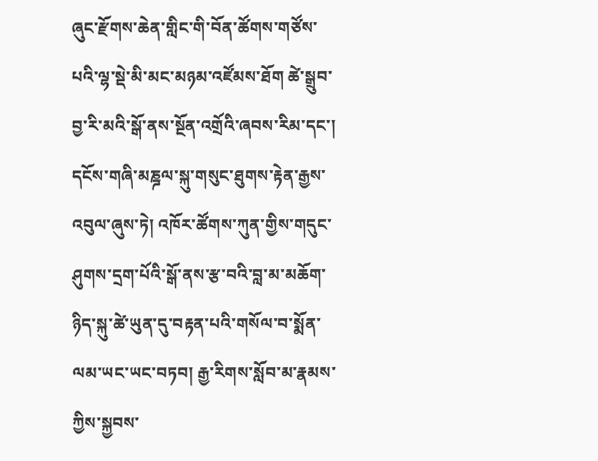ཞུང་རྫོགས་ཆེན་གླིང་གི་བོན་ཚོགས་གཙོས་པའི་ལྷ་སྡེ་མི་མང་མཉམ་འཛོམས་ཐོག ཚེ་སྒྲུབ་བྱ་རི་མའི་སྒོ་ནས་སྔོན་འགྲོའི་ཞབས་རིམ་དང་། དངོས་གཞི་མཎྜལ་སྐུ་གསུང་ཐུགས་རྟེན་རྒྱས་འབུལ་ཞུས་ཏེ། འཁོར་ཚོགས་ཀུན་གྱིས་གདུང་ཤུགས་དྲག་པོའི་སྒོ་ནས་རྩ་བའི་བླ་མ་མཆོག་ཉིད་སྐུ་ཚེ་ཡུན་དུ་བརྟན་པའི་གསོལ་བ་སྨོན་ལམ་ཡང་ཡང་བཏབ། རྒྱ་རིགས་སློབ་མ་རྣམས་ཀྱིས་སྐྱབས་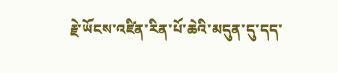རྗེ་ཡོངས་འཛིན་རིན་པོ་ཆེའི་མདུན་དུ་དད་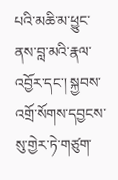པའི་མཆི་མ་ཕྱུང་ནས་བླ་མའི་རྣལ་འབྱོར་དང་། སྐྱབས་འགྲོ་སོགས་དབྱངས་སུ་གྱེར་ཏེ་གཙུག་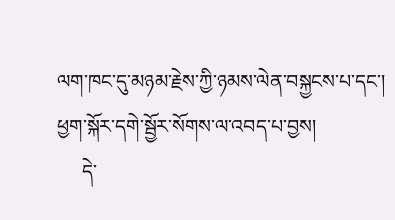ལག་ཁང་དུ་མཉམ་རྗེས་ཀྱི་ཉམས་ལེན་བསྐྱངས་པ་དང་། ཕྱག་སྐོར་དགེ་སྦྱོར་སོགས་ལ་འབད་པ་བྱས།
     དེ་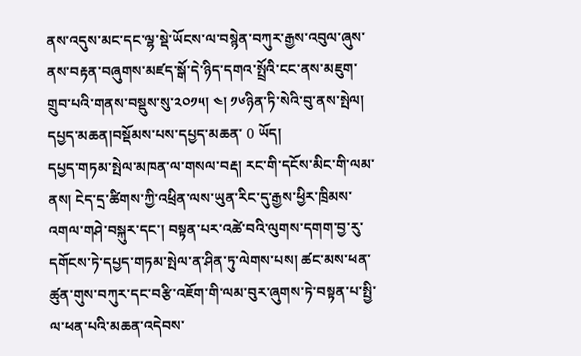ནས་འདུས་མང་དང་ལྷ་སྡེ་ཡོངས་ལ་བསྙེན་བཀུར་རྒྱས་འབུལ་ཞུས་ནས་བརྟན་བཞུགས་མཛད་སྒོ་དེ་ཉིད་དགའ་སྤྲོའི་ངང་ནས་མཇུག་གྲུབ་པའི་གནས་བསྡུས་སུ་༢༠༡༥། ༤། ༡༦ཉིན་ཏི་སེའི་བུ་ནས་སྤེལ།
དཔྱད་མཆན།བསྡོམས་པས་དཔྱད་མཆན་ 0 ཡོད།
དཔྱད་གཏམ་སྤེལ་མཁན་ལ་གསལ་བརྡ། རང་གི་དངོས་མིང་གི་ལམ་ནས། ངེད་དྲ་ཚིགས་ཀྱི་འཕྲིན་ལས་ཡུན་རིང་དུ་རྒྱས་ཕྱིར་ཁྲིམས་འགལ་གཤེ་བསྐུར་དང་། བསྟན་པར་འཚེ་བའི་ལུགས་དགག་བྱ་རུ་དགོངས་ཏེ་དཔྱད་གཏམ་སྤེལ་ན་ཤིན་ཏུ་ལེགས་པས། ཚང་མས་ཕན་ཚུན་གུས་བཀུར་དང་བརྩི་འཇོག་གི་ལམ་བུར་ཞུགས་ཏེ་བསྟན་པ་སྤྱི་ལ་ཕན་པའི་མཆན་འདེབས་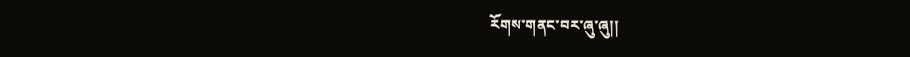རོགས་གནང་བར་ཞུ་ཞུ།།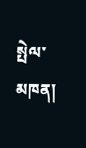སྤེལ་མཁན།